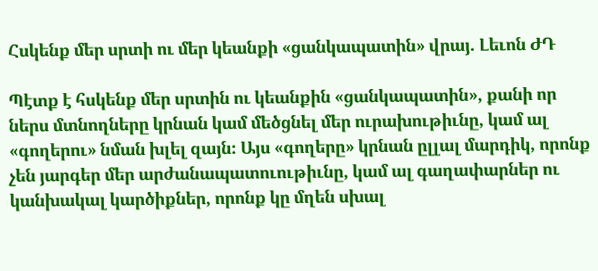Հսկենք մեր սրտի ու մեր կեանքի «ցանկապատին» վրայ. Լեւոն ԺԴ

Պէտք է հսկենք մեր սրտին ու կեանքին «ցանկապատին», քանի որ ներս մտնողները կրնան կամ մեծցնել մեր ուրախութիւնը, կամ ալ «գողերու» նման խլել զայն։ Այս «գողերը» կրնան ըլլալ մարդիկ, որոնք չեն յարգեր մեր արժանապատուութիւնը, կամ ալ գաղափարներ ու կանխակալ կարծիքներ, որոնք կը մղեն սխալ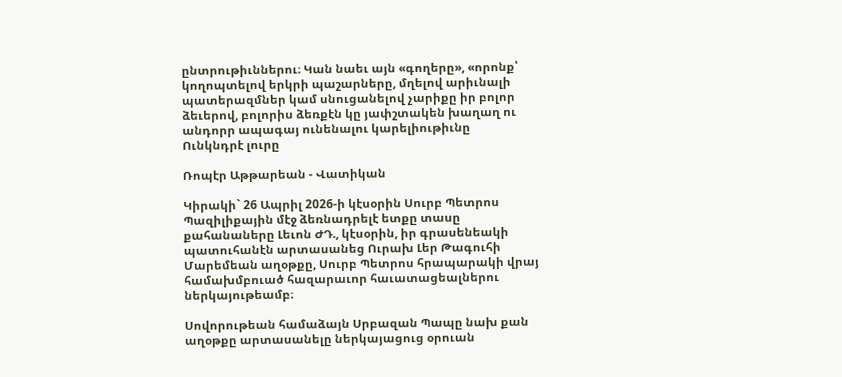ընտրութիւններու։ Կան նաեւ այն «գողերը», «որոնք՝ կողոպտելով երկրի պաշարները, մղելով արիւնալի պատերազմներ կամ սնուցանելով չարիքը իր բոլոր ձեւերով, բոլորիս ձեռքէն կը յափշտակեն խաղաղ ու անդորր ապագայ ունենալու կարելիութիւնը
Ունկնդրէ լուրը

Ռոպէր Աթթարեան - Վատիկան

Կիրակի` 26 Ապրիլ 2026-ի կէսօրին Սուրբ Պետրոս Պազիլիքային մէջ ձեռնադրելէ ետքը տասը քահանաները Լեւոն ԺԴ., կէսօրին, իր գրասենեակի պատուհանէն արտասանեց Ուրախ Լեր Թագուհի Մարեմեան աղօթքը, Սուրբ Պետրոս հրապարակի վրայ համախմբուած հազարաւոր հաւատացեալներու ներկայութեամբ։

Սովորութեան համաձայն Սրբազան Պապը նախ քան աղօթքը արտասանելը ներկայացուց օրուան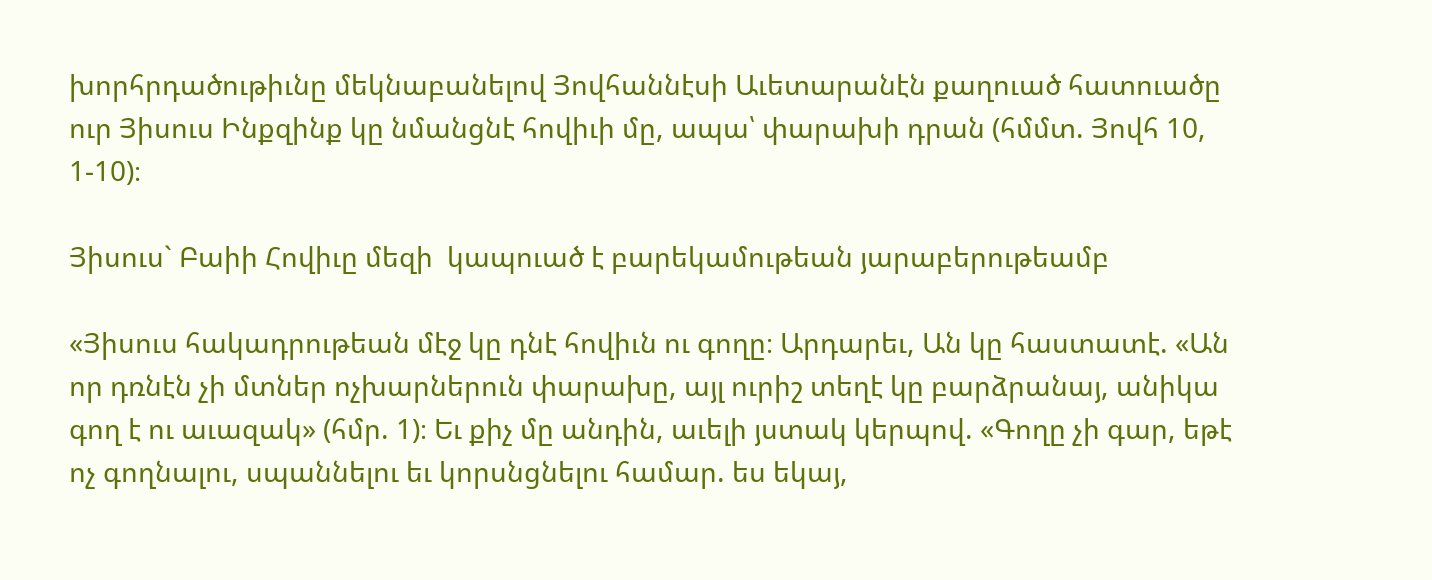խորհրդածութիւնը մեկնաբանելով Յովհաննէսի Աւետարանէն քաղուած հատուածը ուր Յիսուս Ինքզինք կը նմանցնէ հովիւի մը, ապա՝ փարախի դրան (հմմտ. Յովհ 10, 1-10)։

Յիսուս` Բաիի Հովիւը մեզի  կապուած է բարեկամութեան յարաբերութեամբ

«Յիսուս հակադրութեան մէջ կը դնէ հովիւն ու գողը։ Արդարեւ, Ան կը հաստատէ. «Ան որ դռնէն չի մտներ ոչխարներուն փարախը, այլ ուրիշ տեղէ կը բարձրանայ, անիկա գող է ու աւազակ» (հմր. 1)։ Եւ քիչ մը անդին, աւելի յստակ կերպով. «Գողը չի գար, եթէ ոչ գողնալու, սպաննելու եւ կորսնցնելու համար. ես եկայ,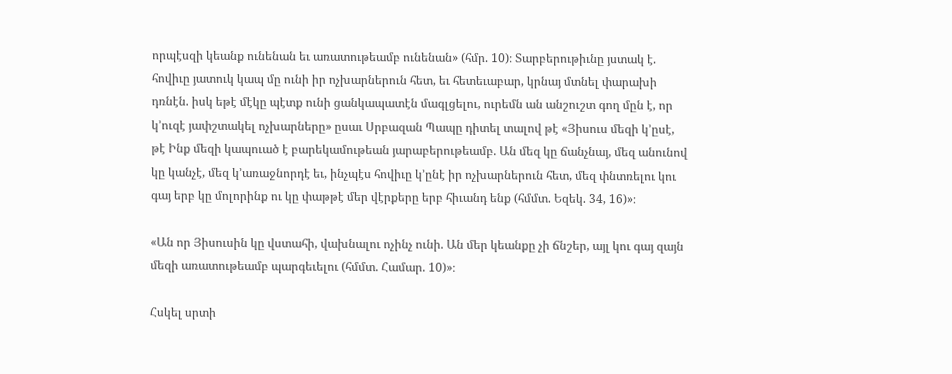որպէսզի կեանք ունենան եւ առատութեամբ ունենան» (հմր. 10)։ Տարբերութիւնը յստակ է. հովիւը յատուկ կապ մը ունի իր ոչխարներուն հետ, եւ հետեւաբար, կրնայ մտնել փարախի դռնէն. իսկ եթէ մէկը պէտք ունի ցանկապատէն մագլցելու, ուրեմն ան անշուշտ գող մըն է, որ կ’ուզէ յափշտակել ոչխարները» ըսաւ Սրբազան Պապը դիտել տալով թէ «Յիսուս մեզի կ’ըսէ, թէ Ինք մեզի կապուած է բարեկամութեան յարաբերութեամբ. Ան մեզ կը ճանչնայ, մեզ անունով կը կանչէ, մեզ կ’առաջնորդէ եւ, ինչպէս հովիւը կ’ընէ իր ոչխարներուն հետ, մեզ փնտռելու կու գայ երբ կը մոլորինք ու կը փաթթէ մեր վէրքերը երբ հիւանդ ենք (հմմտ. Եզեկ. 34, 16)»։

«Ան որ Յիսուսին կը վստահի, վախնալու ոչինչ ունի. Ան մեր կեանքը չի ճնշեր, այլ կու գայ զայն մեզի առատութեամբ պարգեւելու (հմմտ. Համար. 10)»։

Հսկել սրտի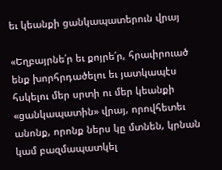եւ կեանքի ցանկապատերուն վրայ

«Եղբայրնե՛ր եւ քոյրե՛ր, հրաւիրուած ենք խորհրդածելու եւ յատկապէս հսկելու մեր սրտի ու մեր կեանքի «ցանկապատին» վրայ, որովհետեւ անոնք, որոնք ներս կը մտնեն, կրնան կամ բազմապատկել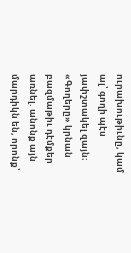ուրախութիւնը, կամ ալ՝ գողի պէս յափշտակել զայն։ «Գողերը» կրնան բազմաթիւ դէմքեր առնել. անոնք այն մարդիկն են, որոնք՝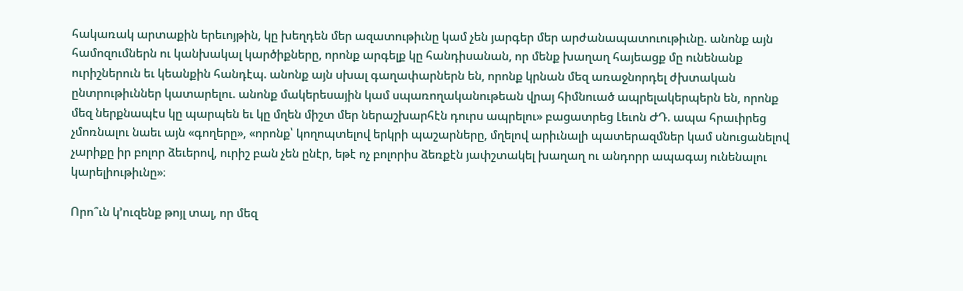հակառակ արտաքին երեւոյթին, կը խեղդեն մեր ազատութիւնը կամ չեն յարգեր մեր արժանապատուութիւնը. անոնք այն համոզումներն ու կանխակալ կարծիքները, որոնք արգելք կը հանդիսանան, որ մենք խաղաղ հայեացք մը ունենանք ուրիշներուն եւ կեանքին հանդէպ. անոնք այն սխալ գաղափարներն են, որոնք կրնան մեզ առաջնորդել ժխտական ընտրութիւններ կատարելու. անոնք մակերեսային կամ սպառողականութեան վրայ հիմնուած ապրելակերպերն են, որոնք մեզ ներքնապէս կը պարպեն եւ կը մղեն միշտ մեր ներաշխարհէն դուրս ապրելու» բացատրեց Լեւոն ԺԴ. ապա հրաւիրեց չմոռնալու նաեւ այն «գողերը», «որոնք՝ կողոպտելով երկրի պաշարները, մղելով արիւնալի պատերազմներ կամ սնուցանելով չարիքը իր բոլոր ձեւերով, ուրիշ բան չեն ընէր, եթէ ոչ բոլորիս ձեռքէն յափշտակել խաղաղ ու անդորր ապագայ ունենալու կարելիութիւնը»։

Որո՞ւն կ’ուզենք թոյլ տալ, որ մեզ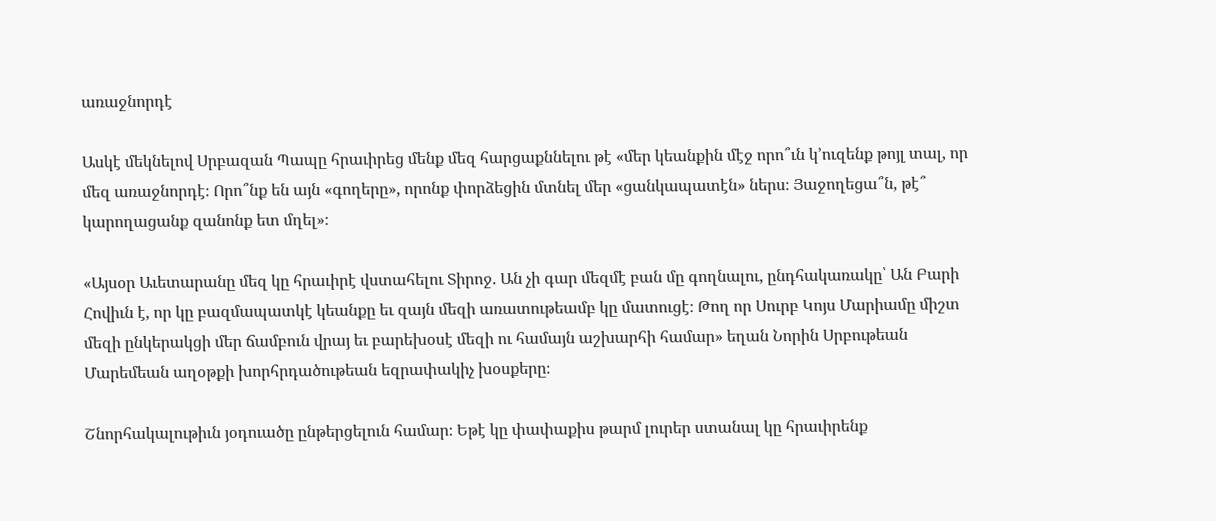առաջնորդէ

Ասկէ մեկնելով Սրբազան Պապը հրաւիրեց մենք մեզ հարցաքննելու թէ «մեր կեանքին մէջ որո՞ւն կ’ուզենք թոյլ տալ, որ մեզ առաջնորդէ։ Որո՞նք են այն «գողերը», որոնք փորձեցին մտնել մեր «ցանկապատէն» ներս։ Յաջողեցա՞ն, թէ՞ կարողացանք զանոնք ետ մղել»։

«Այսօր Աւետարանը մեզ կը հրաւիրէ վստահելու Տիրոջ. Ան չի գար մեզմէ բան մը գողնալու, ընդհակառակը՝ Ան Բարի Հովիւն է, որ կը բազմապատկէ կեանքը եւ զայն մեզի առատութեամբ կը մատուցէ։ Թող որ Սուրբ Կոյս Մարիամը միշտ մեզի ընկերակցի մեր ճամբուն վրայ եւ բարեխօսէ մեզի ու համայն աշխարհի համար» եղան Նորին Սրբութեան Մարեմեան աղօթքի խորհրդածութեան եզրափակիչ խօսքերը։

Շնորհակալութիւն յօդուածը ընթերցելուն համար։ Եթէ կը փափաքիս թարմ լուրեր ստանալ կը հրաւիրենք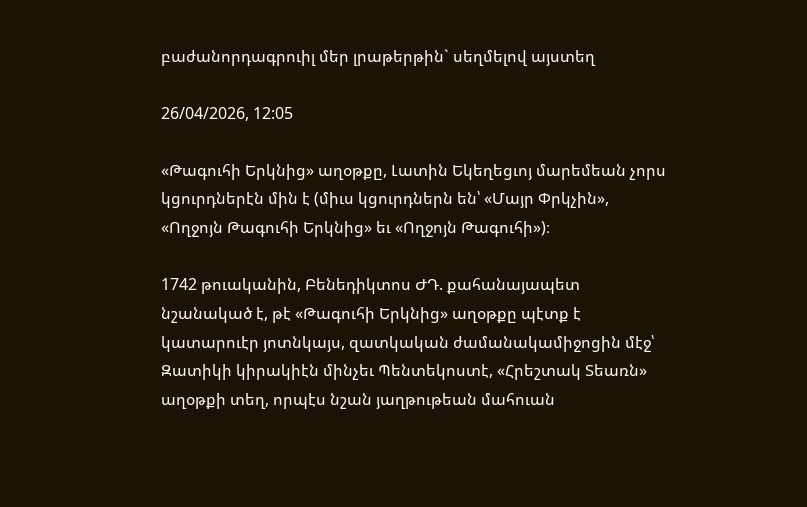բաժանորդագրուիլ մեր լրաթերթին` սեղմելով այստեղ

26/04/2026, 12:05

«Թագուհի Երկնից» աղօթքը, Լատին Եկեղեցւոյ մարեմեան չորս կցուրդներէն մին է (միւս կցուրդներն են՝ «Մայր Փրկչին», «Ողջոյն Թագուհի Երկնից» եւ «Ողջոյն Թագուհի»)։

1742 թուականին, Բենեդիկտոս ԺԴ. քահանայապետ նշանակած է, թէ «Թագուհի Երկնից» աղօթքը պէտք է կատարուէր յոտնկայս, զատկական ժամանակամիջոցին մէջ՝ Զատիկի կիրակիէն մինչեւ Պենտեկոստէ, «Հրեշտակ Տեառն» աղօթքի տեղ, որպէս նշան յաղթութեան մահուան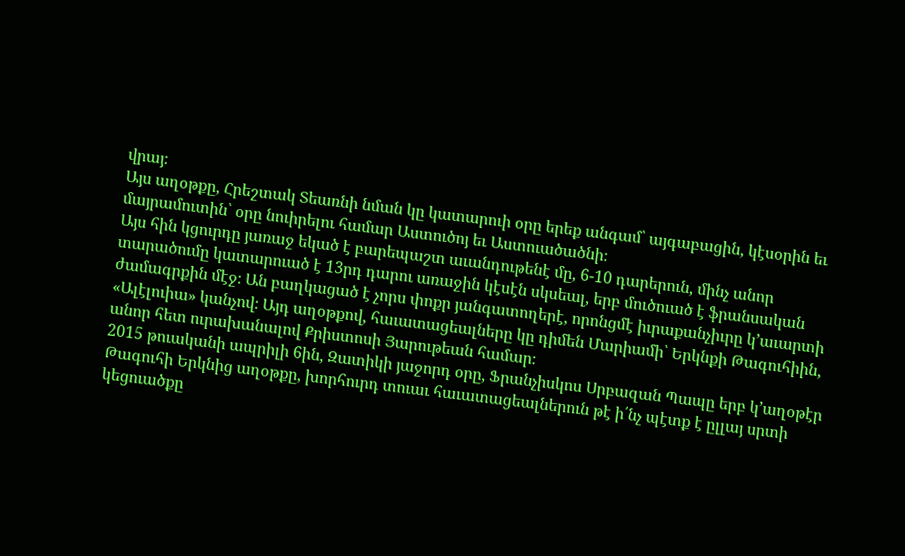վրայ։
Այս աղօթքը, Հրեշտակ Տեառնի նման կը կատարուի օրը երեք անգամ՝ այգաբացին, կէսօրին եւ մայրամուտին՝ օրը նուիրելու համար Աստուծոյ եւ Աստուածածնի։
Այս հին կցուրդը յառաջ եկած է բարեպաշտ աւանդութենէ մը, 6-10 դարերուն, մինչ անոր տարածումը կատարուած է 13րդ դարու առաջին կէսէն սկսեալ, երբ մուծուած է ֆրանսական ժամագրքին մէջ։ Ան բաղկացած է չորս փոքր յանգատողերէ, որոնցմէ իւրաքանչիւրը կʼաւարտի «Ալէլուիա» կանչով։ Այդ աղօթքով, հաւատացեալները կը դիմեն Մարիամի՝ Երկնքի Թագուհիին, անոր հետ ուրախանալով Քրիստոսի Յարութեան համար։
2015 թուականի ապրիլի 6ին, Զատիկի յաջորդ օրը, Ֆրանչիսկոս Սրբազան Պապը երբ կʼաղօթէր Թագուհի Երկնից աղօթքը, խորհուրդ տուաւ հաւատացեալներուն թէ ի՛նչ պէտք է ըլլայ սրտի կեցուածքը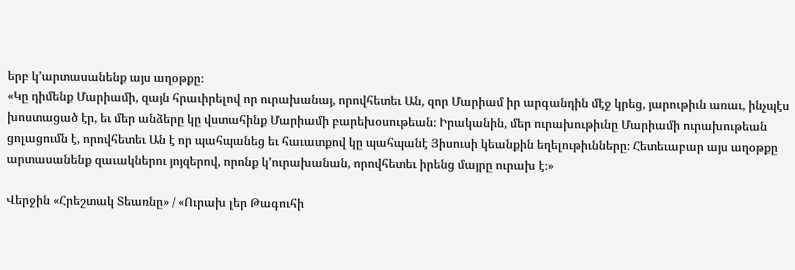երբ կʼարտասանենք այս աղօթքը։
«Կը դիմենք Մարիամի, զայն հրաւիրելով որ ուրախանայ, որովհետեւ Ան, զոր Մարիամ իր արգանդին մէջ կրեց, յարութիւն առաւ, ինչպէս խոստացած էր, եւ մեր անձերը կը վստահինք Մարիամի բարեխօսութեան։ Իրականին, մեր ուրախութիւնը Մարիամի ուրախութեան ցոլացումն է, որովհետեւ Ան է որ պահպանեց եւ հաւատքով կը պահպանէ Յիսուսի կեանքին եղելութիւնները։ Հետեւաբար այս աղօթքը արտասանենք զաւակներու յոյզերով, որոնք կʼուրախանան, որովհետեւ իրենց մայրը ուրախ է։»

Վերջին «Հրեշտակ Տեառնը» / «Ուրախ լեր Թագուհի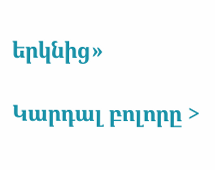երկնից»

Կարդալ բոլորը >